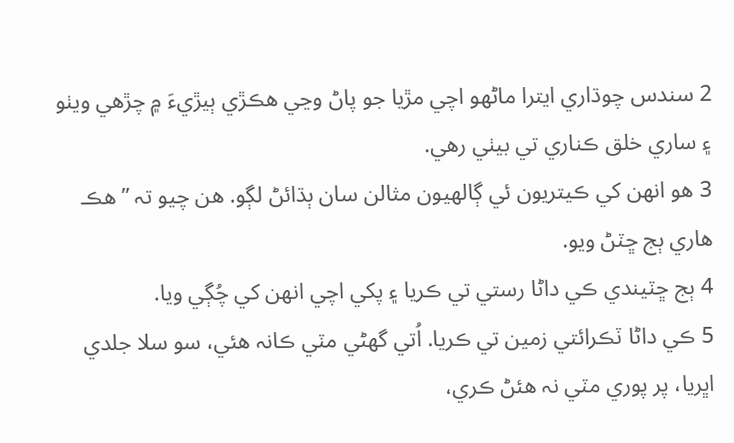2 سندس چوڌاري ايترا ماڻھو اچي مڙيا جو پاڻ وڃي ھڪڙي ٻيڙيءَ ۾ چڙھي ويٺو ۽ ساري خلق ڪناري تي بيٺي رھي.
3 ھو انھن کي ڪيتريون ئي ڳالھيون مثالن سان ٻڌائڻ لڳو. ھن چيو تہ ”ھڪ ھاري ٻج ڇٽڻ ويو.
4 ٻج ڇٽيندي ڪي داڻا رستي تي ڪريا ۽ پکي اچي انھن کي چُڳي ويا.
5 ڪي داڻا ٽڪرائتي زمين تي ڪريا. اُتي گھڻي مٽي ڪانہ ھئي، سو سلا جلدي اڀريا، پر پوري مٽي نہ ھئڻ ڪري،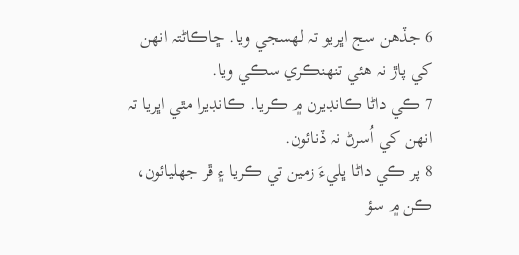6 جڏھن سج اڀريو تہ لھسجي ويا. ڇاڪاڻتہ انھن کي پاڙ نہ ھئي تنھنڪري سڪي ويا.
7 ڪي داڻا ڪانڊيرن ۾ ڪريا. ڪانڊيرا مٿي اڀريا تہ انھن کي اُسرڻ نہ ڏنائون.
8 پر ڪي داڻا ڀليءَ زمين تي ڪريا ۽ ڦر جھليائون، ڪن ۾ سؤ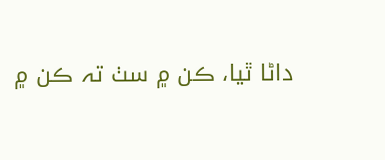داڻا ٿيا، ڪن ۾ سٺ تہ ڪن ۾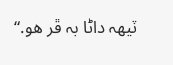ٽيھہ داڻا بہ ڦر ھو.“